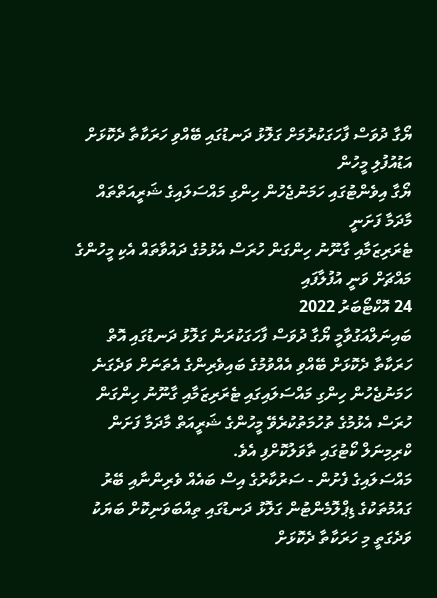ޔޯގާ ދުވަސް ފާހަގަކުރުމަށް ގަލޮޅު ދަނޑުގައި ބޭއްވި ހަރަކާތާ ދެކޮޅަށް އަޑުއުފުލި މީހުން
ޔޯގާ އިވެންޓުގައި ހަމަނުޖެހުން ހިންގި މައްސަލައިގެ ޝަރީއަތްތައް މާދަމާ ފަށަނީ
ޓެރަރިޒަމާއި ގާނޫނު ހިންގަން ހުރަސް އެޅުމުގެ ދައުވާތައް އެކި މީހުންގެ މައްޗަށް ވަނީ އުފުލާފައި
24 އޮކްޓޯބަރު 2022
ބައިނަލްއަގުވާމީ ޔޯގާ ދުވަސް ފާހަގަކުރަން ގަލޮޅު ދަނޑުގައި އޮތް ހަރަކާތާ ދެކޮޅަށް ބޭއްވި އެއްވުމުގެ ބައިވެރިންގެ އެތަނަށް ވަދެގަނެ ހަމަނުޖެހުން ހިންގި މައްސަލައިގައި ޓެރަރިޒަމާއި ގާނޫނު ހިންގަން ހުރަސް އެޅުމުގެ ތުހުމަތުކުރެވޭ މީހުންގެ ޝަރީއަތް މާދަމާ ފަށަން ކްރިމިނަލް ކޯޓުގައި ތާވަލުކޮށްފި އެވެ.
މައްސަލައިގެ ފެށުން - ސަރުކާރުގެ އިސް ބައެއް ވެރިންނާއި ބޭރު ގައުމުތަކުގެ ޑިޕްލޮމެންޓުން ގަލޮޅު ދަނޑުގައި ތިއްބަވަނިކޮށް ބަޔަކު ވަދެގަތީ މި ހަރަކާތާ ދެކޮޅަށް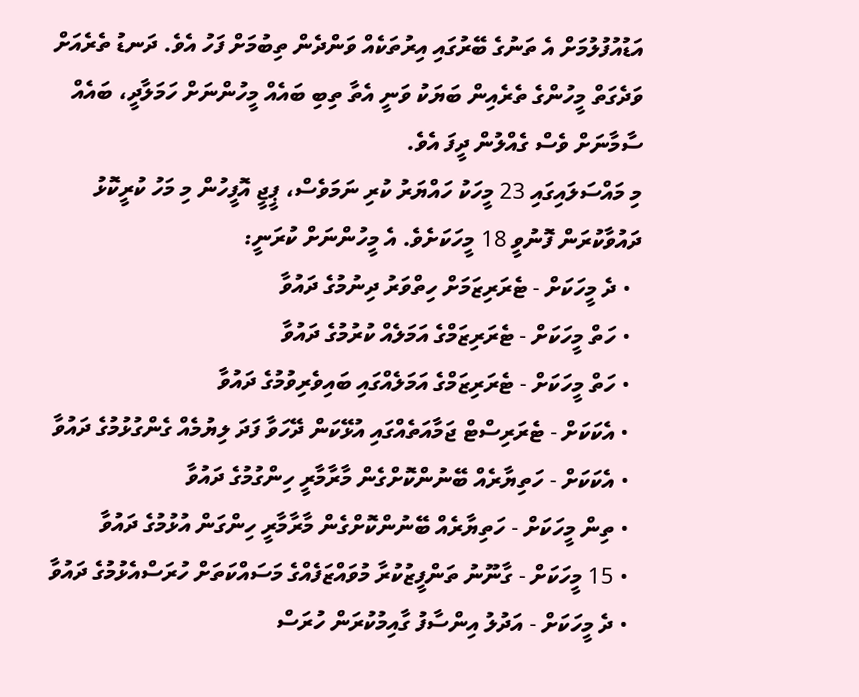އަޑުއުފުލުމަށް އެ ތަނުގެ ބޭރުގައި އިރުތަކެއް ވަންދެން ތިބުމަށް ފަހު އެވެ. ދަނޑު ތެރެއަށް ވަދެގަތް މީހުންގެ ތެރެއިން ބަޔަކު ވަނީ އެތާ ތިބި ބައެއް މީހުންނަށް ހަމަލާދީ، ބައެއް ސާމާނަށް ވެސް ގެއްލުން ދީފަ އެވެ.
މި މައްސަލައިގައި 23 މީހަކު ހައްޔަރު ކުރި ނަމަވެސް، ޕީޖީ އޮފީހުން މި މަހު ކުރީކޮޅު ދައުވާކުރަން ފޮނުވީ 18 މީހަކަށެވެ. އެ މީހުންނަށް ކުރަނީ:
  • ދެ މީހަކަށް - ޓެރަރިޒަމަށް ހިތްވަރު ދިނުމުގެ ދައުވާ
  • ހަތް މީހަކަށް - ޓެރަރިޒަމްގެ އަމަލެއް ކުރުމުގެ ދައުވާ
  • ހަތް މީހަކަށް - ޓެރަރިޒަމްގެ އަމަލެއްގައި ބައިވެރިވުމުގެ ދައުވާ
  • އެކަކަށް - ޓެރަރިސްޓް ޖަމާއަތެއްގައި އުޅޭކަން ދޭހަވާ ފަދަ ލިޔުމެއް ގެންގުޅުމުގެ ދައުވާ
  • އެކަކަށް - ހަތިޔާރެއް ބޭނުންކޮށްގެން މާރާމާރީ ހިންގުމުގެ ދައުވާ
  • ތިން މީހަކަށް - ހަތިޔާރެއް ބޭނުންކޮށްގެން މާރާމާރީ ހިންގަން އުޅުމުގެ ދައުވާ
  • 15 މީހަކަށް - ގާނޫނު ތަންފީޒުކުރާ މުވައްޒަފެއްގެ މަސައްކަތަށް ހުރަސްއެޅުމުގެ ދައުވާ
  • ދެ މީހަކަށް - އަދުލު އިންސާފު ގާއިމުކުރަން ހުރަސް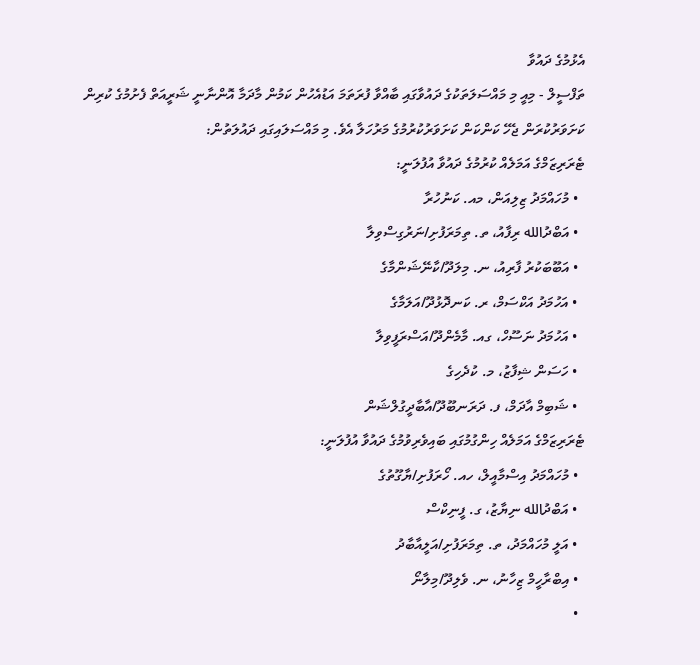އެޅުމުގެ ދައުވާ
ތަފްސީލް - މިއީ މި މައްސަލަތަކުގެ ދައުވާގައި ބާއްވާ ފުރަތަމަ އަޑުއެހުން ކަމުން މާދަމާ އޮންނާނީ ޝަރީއަތް ފެށުމުގެ ކުރިން ކަށަވަރުކުރަން ޖެހޭ ކަންކަން ކަށަވަރުކުރުމުގެ މަރުހަލާ އެވެ. މި މައްސަލައިގައި ދައުލަތުން:
ޓެރަރިޒަމްގެ އަމަލެއް ކުރުމުގެ ދައުވާ އުފުލަނީ:
  • މުހައްމަދު ޒިލިއަން، މއ. ކަނުހުރާ
  • އަބްދުالله ރިފާއު، ތ. ތިމަރަފުށި/ނަރުގިސްވިލާ
  • އަބޫބަކުރު ފާރިއު، ނ. މިލަދޫ/ކާނޭޝަންމާގެ
  • އަހުމަދު އަކްސަމް، ރ. ކަނދޮޅުދޫ/އަލަމާގެ
  • އަހުމަދު ނަސޫހް، ގއ. މާމެންދޫ/އަސްރަފީވިލާ
  • ހަސަން ޝިފާޒު، މ. ކުދެހިގެ
  • ޝަބިމް އާދަމް، ފ. ދަރަނބޫދޫ/އާބާދީގުލްޝަން
ޓެރަރިޒަމްގެ އަމަލެއް ހިންގުމުގައި ބައިވެރިވުމުގެ ދައުވާ އުފުލަނީ:
  • މުހައްމަދު އިސްމާއީލް، ހއ. ހޯރަފުށި/ޔާގޫތުގެ
  • އަބްދުالله ނިޔާޒު، ގ. ފީނިކްސް
  • އަލީ މުހައްމަދު، ތ. ތިމަރަފުށި/އަލީއާބާދު
  • އިބްރާހީމް ޒިހާނު، ނ. ވެލިދޫ/މިލާނޯ
  •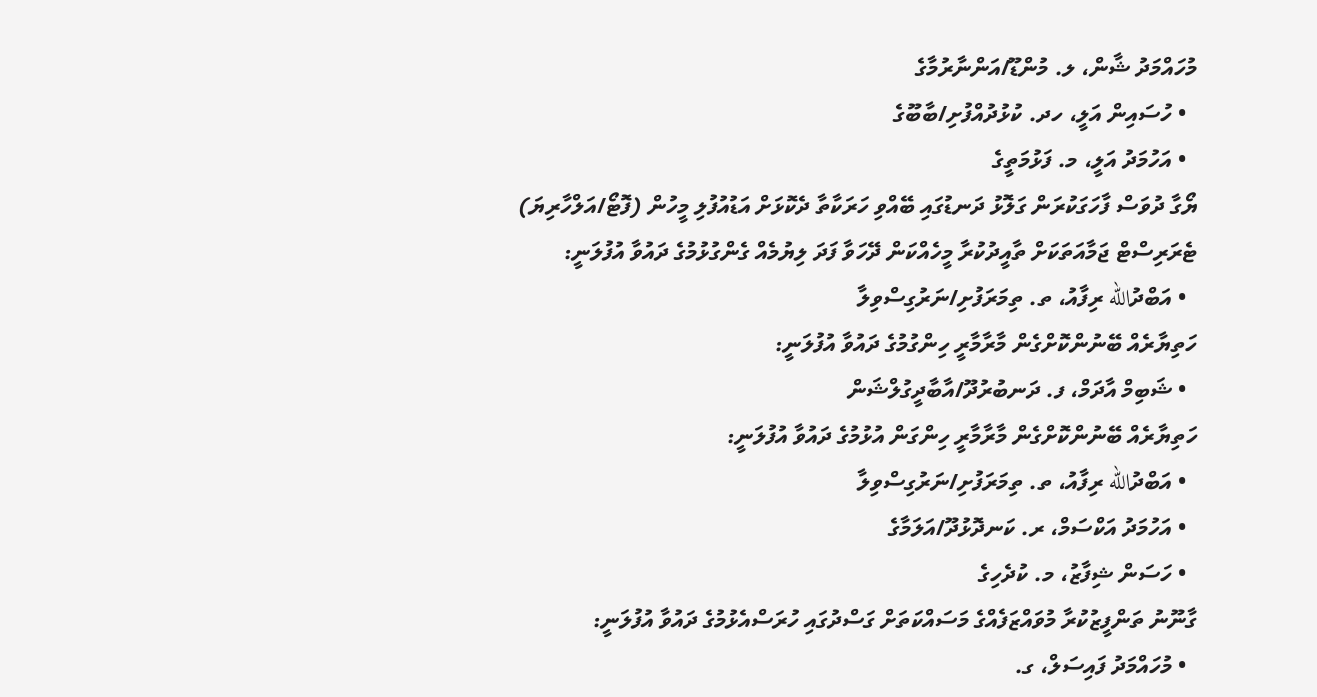މުހައްމަދު ޝާން، ލ. މުންޑޫ/އަންނާރުމާގެ
  • ހުސައިން އަލީ، ހދ. ކުޅުދުއްފުށި/ބާބޫގެ
  • އަހުމަދު އަލީ، މ. ފަޅުމަތީގެ
ޔޯގާ ދުވަސް ފާހަގަކުރަން ގަލޮޅު ދަނޑުގައި ބޭއްވި ހަރަކާތާ ދެކޮޅަށް އަޑުއުފުލި މީހުން (ފޮޓޯ/އަލްހާރިޔަ)
ޓެރަރިސްޓް ޖަމާއަތަކަށް ތާއީދުކުރާ މީހެއްކަން ދޭހަވާ ފަދަ ލިޔުމެއް ގެންގުޅުމުގެ ދައުވާ އުފުލަނީ:
  • އަބްދުالله ރިފާއު، ތ. ތިމަރަފުށި/ނަރުގިސްވިލާ
ހަތިޔާރެއް ބޭނުންކޮށްގެން މާރާމާރީ ހިންގުމުގެ ދައުވާ އުފުލަނީ:
  • ޝަބިމް އާދަމް، ފ. ދަނބުރުދޫ/އާބާދީގުލްޝަން
ހަތިޔާރެއް ބޭނުންކޮށްގެން މާރާމާރީ ހިންގަން އުޅުމުގެ ދައުވާ އުފުލަނީ:
  • އަބްދުالله ރިފާއު، ތ. ތިމަރަފުށި/ނަރުގިސްވިލާ
  • އަހުމަދު އަކްސަމް، ރ. ކަނދޮޅުދޫ/އަލަމާގެ
  • ހަސަން ޝިފާޒު، މ. ކުދެހިގެ
ގާނޫނު ތަންފީޒުކުރާ މުވައްޒަފެއްގެ މަސައްކަތަށް ގަސްދުގައި ހުރަސްއެޅުމުގެ ދައުވާ އުފުލަނީ:
  • މުހައްމަދު ފައިސަލް، ގ.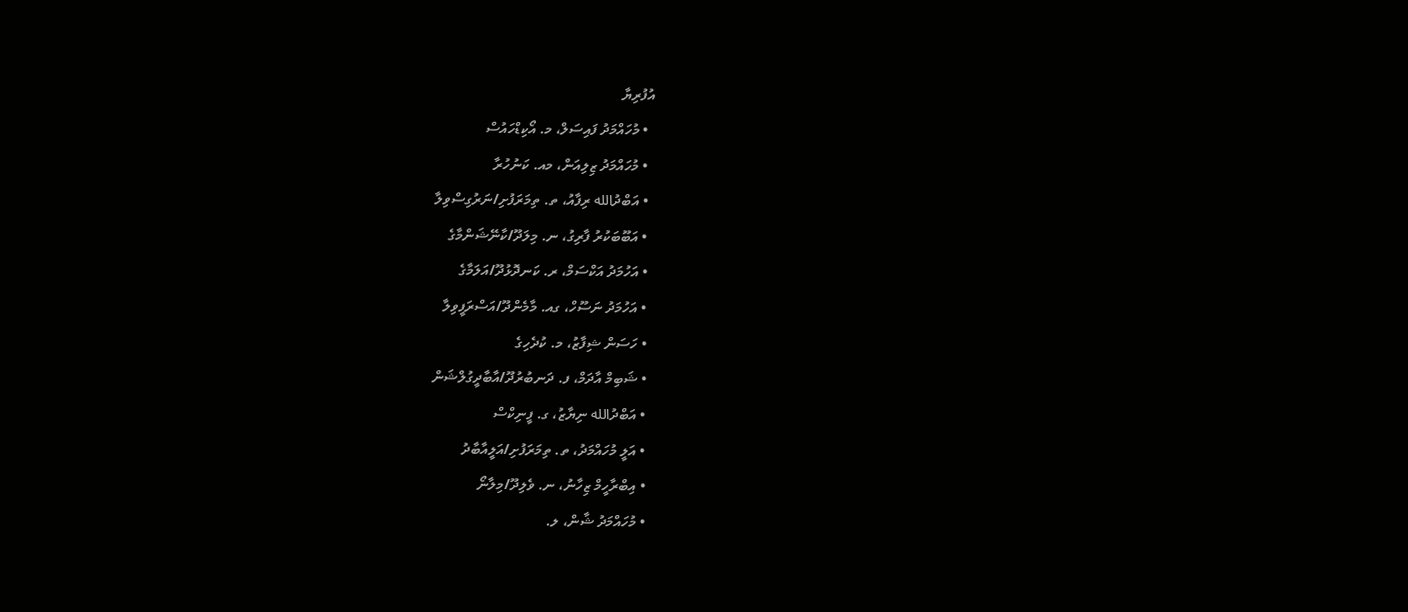އުފުރިޔާ
  • މުހައްމަދު ފައިސަލް، މ. އޯކިޑްހައުސް
  • މުހައްމަދު ޒިލިއަން، މއ. ކަނުހުރާ
  • އަބްދުالله ރިފާއު، ތ. ތިމަރަފުށި/ނަރުގިސްވިލާ
  • އަބޫބަކުރު ފާރިގު، ނ. މިލަދޫ/ކާނޭޝަންމާގެ
  • އަހުމަދު އަކްސަމް، ރ. ކަނދޮޅުދޫ/އަލަމާގެ
  • އަހުމަދު ނަސޫހް، ގއ. މާމެންދޫ/އަސްރަފީވިލާ
  • ހަސަން ޝިފާޒު، މ. ކުދެހިގެ
  • ޝަބިމް އާދަމް، ފ. ދަނބުރުދޫ/އާބާދީގުލްޝަން
  • އަބްދުالله ނިޔާޒު، ގ. ފީނިކްސް
  • އަލީ މުހައްމަދު، ތ. ތިމަރަފުށި/އަލީއާބާދު
  • އިބްރާހީމް ޒިހާނު، ނ. ވެލިދޫ/މިލާނޯ
  • މުހައްމަދު ޝާން، ލ.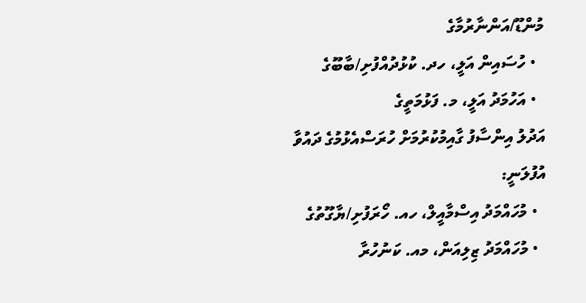މުންޑޫ/އަންނާރުމާގެ
  • ހުސައިން އަލީ، ހދ. ކުޅުދުއްފުށި/ބާބޫގެ
  • އަހުމަދު އަލީ، މ. ފަޅުމަތީގެ
އަދުލު އިންސާފު ގާއިމުކުރުމަށް ހުރަސްއެޅުމުގެ ދައުވާ އުފުލަނީ:
  • މުހައްމަދު އިސްމާއީލް، ހއ. ހޯރަފުށި/ޔާގޫތުގެ
  • މުހައްމަދު ޒިލިއަން، މއ. ކަނުހުރާ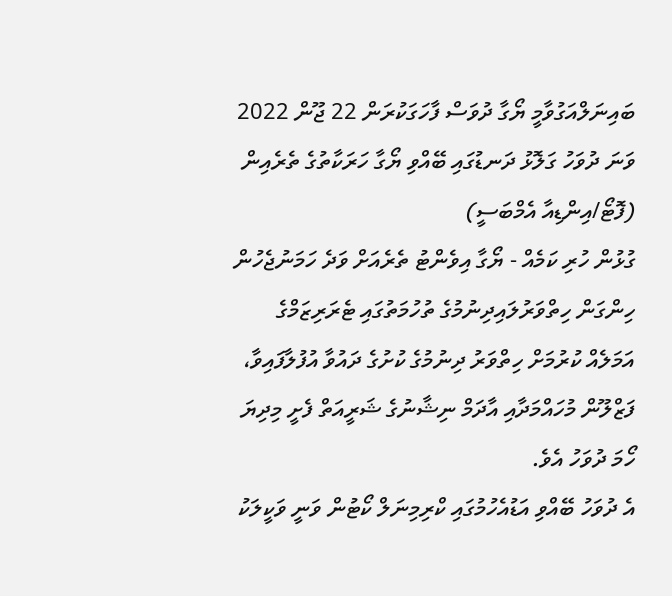ބައިނަލްއަގުވާމީ ޔޯގާ ދުވަސް ފާހަގަކުރަން 22 ޖޫން 2022 ވަނަ ދުވަހު ގަލޮޅު ދަނޑުގައި ބޭއްވި ޔޯގާ ހަރަކާތުގެ ތެރެއިން (ފޮޓޯ/އިންޑިއާ އެމްބަސީ)
ގުޅުން ހުރި ކަމެއް - ޔޯގާ އިވެންޓު ތެރެއަށް ވަދެ ހަމަނުޖެހުން ހިންގަން ހިތްވަރުލައިދިނުމުގެ ތުހުމަތުގައި ޓެރަރިޒަމްގެ އަމަލެއް ކުރުމަށް ހިތްވަރު ދިނުމުގެ ކުށުގެ ދައުވާ އުފުލާފައިވާ، ފަޒްލޫން މުހައްމަދާއި އާދަމް ނިޝާނުގެ ޝަރީއަތް ފެށީ މިދިޔަ ހޯމަ ދުވަހު އެވެ.
އެ ދުވަހު ބޭއްވި އަޑުއެހުމުގައި ކްރިމިނަލް ކޯޓުން ވަނީ ވަކީލަކު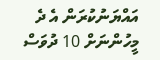އައްޔަނުކުރަން އެ ދެ މީހުންނަށް 10 ދުވަސް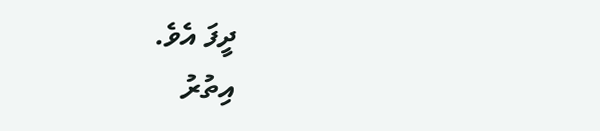ދީފަ އެވެ.
އިތުރު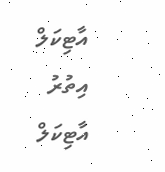އާޓިކަލް
އިތުރު އާޓިކަލް